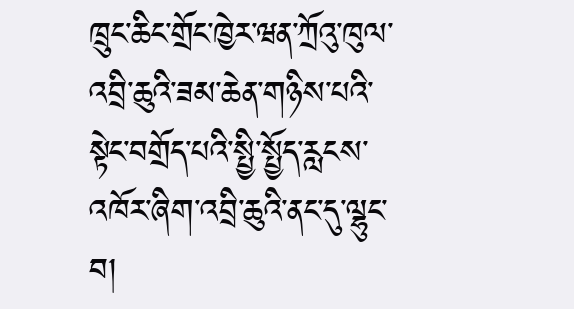ཁྲུང་ཆིང་གྲོང་ཁྱེར་ཝན་ཀྲོའུ་ཁུལ་འབྲི་ཆུའི་ཟམ་ཆེན་གཉིས་པའི་སྟེང་བགྲོད་པའི་སྤྱི་སྤྱོད་རླངས་འཁོར་ཞིག་འབྲི་ཆུའི་ནང་དུ་ལྷུང་བ།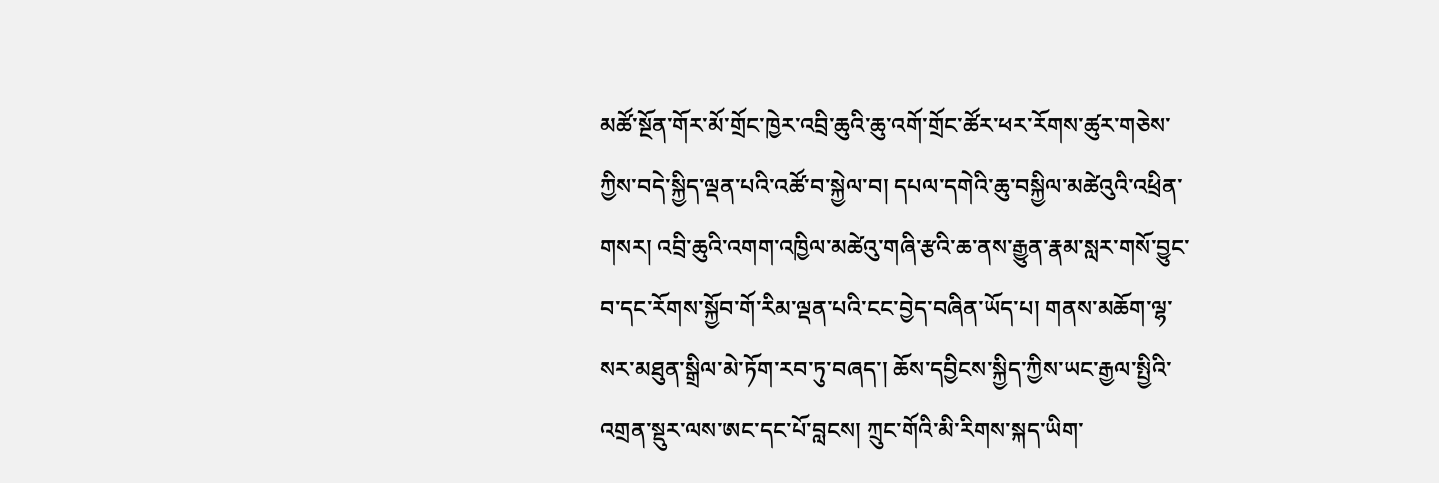མཚོ་སྔོན་གོར་མོ་གྲོང་ཁྱེར་འབྲི་ཆུའི་ཆུ་འགོ་གྲོང་ཚོར་ཕར་རོགས་ཚུར་གཅེས་ཀྱིས་བདེ་སྐྱིད་ལྡན་པའི་འཚོ་བ་སྐྱེལ་བ། དཔལ་དགེའི་ཆུ་བསྐྱིལ་མཚེའུའི་འཕྲིན་གསར། འབྲི་ཆུའི་འགག་འཁྱིལ་མཚེའུ་གཞི་རྩའི་ཆ་ནས་རྒྱུན་རྣམ་སླར་གསོ་བྱུང་བ་དང་རོགས་སྐྱོབ་གོ་རིམ་ལྡན་པའི་ངང་བྱེད་བཞིན་ཡོད་པ། གནས་མཆོག་ལྷ་སར་མཐུན་སྒྲིལ་མེ་ཏོག་རབ་ཏུ་བཞད་། ཆོས་དབྱིངས་སྐྱིད་ཀྱིས་ཡང་རྒྱལ་སྤྱིའི་འགྲན་སྡུར་ལས་ཨང་དང་པོ་བླངས། ཀྲུང་གོའི་མི་རིགས་སྐད་ཡིག་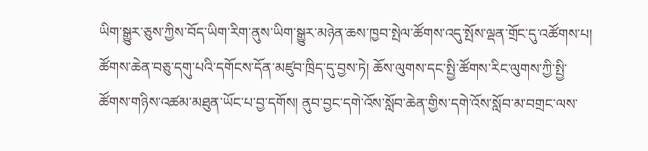ཡིག་སྒྱུར་ཅུས་ཀྱིས་བོད་ཡིག་རིག་ནུས་ཡིག་སྒྱུར་མཉེན་ཆས་ཁྱབ་སྤེལ་ཚོགས་འདུ་སྤོས་ལྡན་གྲོང་དུ་འཚོགས་པ། ཚོགས་ཆེན་བཅུ་དགུ་པའི་དགོངས་དོན་མཛུབ་ཁྲིད་དུ་བྱས་ཏེ། ཆོས་ལུགས་དང་སྤྱི་ཚོགས་རིང་ལུགས་ཀྱི་སྤྱི་ཚོགས་གཉིས་འཚམ་མཐུན་ཡོང་པ་བྱ་དགོས། ནུབ་བྱང་དགེ་འོས་སློབ་ཆེན་གྱིས་དགེ་འོས་སློབ་མ་བགྲང་ལས་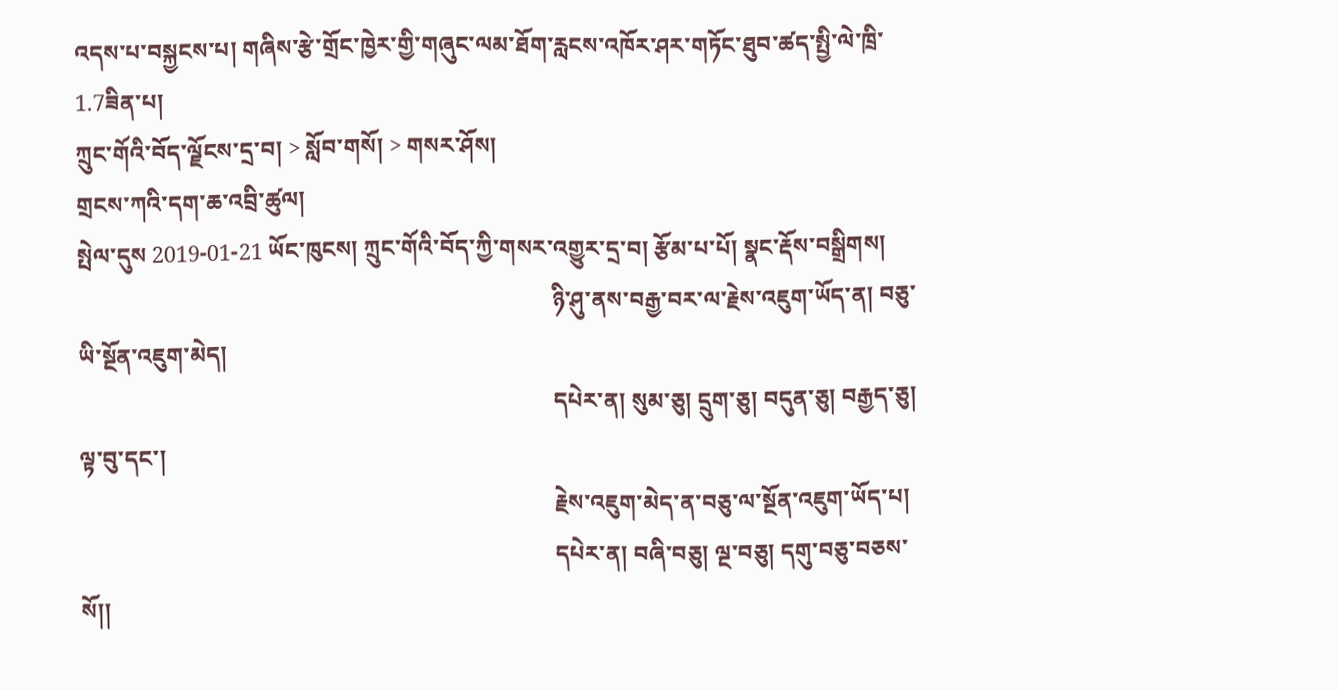འདས་པ་བསྐྱངས་པ། གཞིས་རྩེ་གྲོང་ཁྱེར་གྱི་གཞུང་ལམ་ཐོག་རླངས་འཁོར་ཤར་གཏོང་ཐུབ་ཚད་སྤྱི་ལེ་ཁྲི་1.7ཟིན་པ།
ཀྲུང་གོའི་བོད་ལྗོངས་དྲ་བ། > སློབ་གསོ། > གསར་ཤོས།
གྲངས་ཀའི་དག་ཆ་འབྲི་ཚུལ།
སྤེལ་དུས 2019-01-21 ཡོང་ཁུངས། ཀྲུང་གོའི་བོད་ཀྱི་གསར་འགྱུར་དྲ་བ། རྩོམ་པ་པོ། སྣང་རྡོས་བསྒྲིགས།
                                                                                   ཉི་ཤུ་ནས་བརྒྱ་བར་ལ་རྗེས་འཇུག་ཡོད་ན། བཅུ་ཡི་སྔོན་འཇུག་མེད།
                                                                                   དཔེར་ན། སུམ་ཅུ། དྲུག་ཅུ། བདུན་ཅུ། བརྒྱད་ཅུ། ལྟ་བུ་དང་།
                                                                                   རྗེས་འཇུག་མེད་ན་བཅུ་ལ་སྔོན་འཇུག་ཡོད་པ།
                                                                                   དཔེར་ན། བཞི་བཅུ། ལྔ་བཅུ། དགུ་བཅུ་བཅས་སོ།།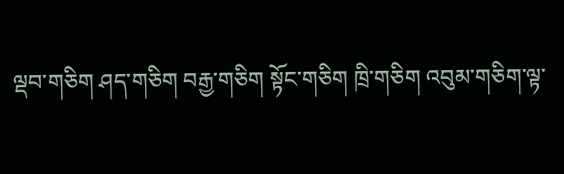ལྡབ་གཅིག ཤད་གཅིག བརྒྱ་གཅིག སྟོང་གཅིག ཁྲི་གཅིག འབུམ་གཅིག་ལྟ་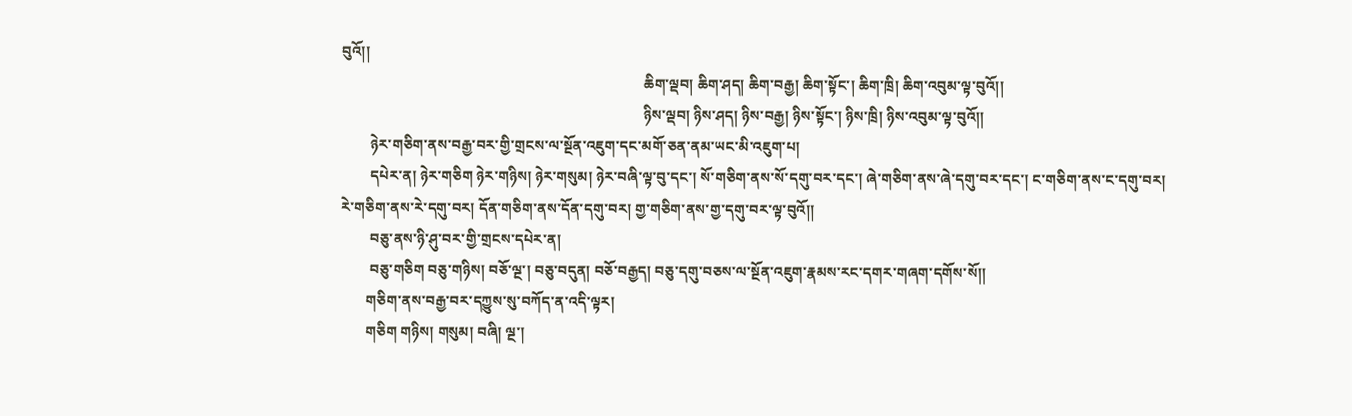བུའོ།།
                                                                                   ཆིག་ལྡབ། ཆིག་ཤད། ཆིག་བརྒྱ། ཆིག་སྟོང་། ཆིག་ཁྲི། ཆིག་འབུམ་ལྟ་བུའོ།།
                                                                                   ཉིས་ལྡབ། ཉིས་ཤད། ཉིས་བརྒྱ། ཉིས་སྟོང་། ཉིས་ཁྲི། ཉིས་འབུམ་ལྟ་བུའོ།།
        ཉེར་གཅིག་ནས་བརྒྱ་བར་གྱི་གྲངས་ལ་སྔོན་འཇུག་དང་མགོ་ཅན་ནམ་ཡང་མི་འཇུག་པ།
        དཔེར་ན། ཉེར་གཅིག ཉེར་གཉིས། ཉེར་གསུམ། ཉེར་བཞི་ལྟ་བུ་དང་། སོ་གཅིག་ནས་སོ་དགུ་བར་དང་། ཞེ་གཅིག་ནས་ཞེ་དགུ་བར་དང་། ང་གཅིག་ནས་ང་དགུ་བར། རེ་གཅིག་ནས་རེ་དགུ་བར། དོན་གཅིག་ནས་དོན་དགུ་བར། གྱ་གཅིག་ནས་གྱ་དགུ་བར་ལྟ་བུའོ།།
        བཅུ་ནས་ཉི་ཤུ་བར་གྱི་གྲངས་དཔེར་ན།
        བཅུ་གཅིག བཅུ་གཉིས། བཅོ་ལྔ་། བཅུ་བདུན། བཅོ་བརྒྱད། བཅུ་དགུ་བཅས་ལ་སྔོན་འཇུག་རྣམས་རང་དགར་གཞག་དགོས་སོ།།
       གཅིག་ནས་བརྒྱ་བར་དཀྱུས་སུ་བཀོད་ན་འདི་ལྟར།
       གཅིག གཉིས། གསུམ། བཞི། ལྔ་།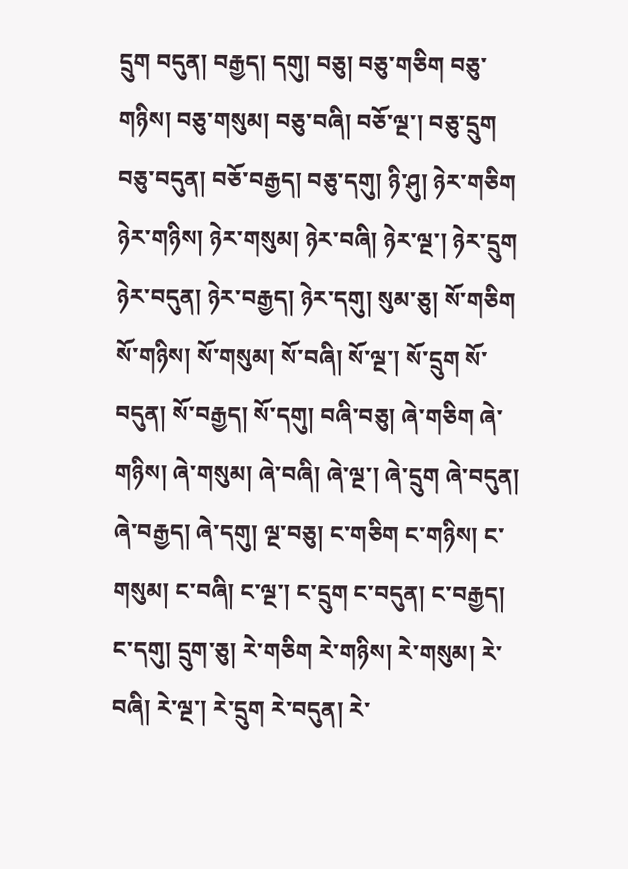དྲུག བདུན། བརྒྱད། དགུ། བཅུ། བཅུ་གཅིག བཅུ་གཉིས། བཅུ་གསུམ། བཅུ་བཞི། བཅོ་ལྔ་། བཅུ་དྲུག བཅུ་བདུན། བཅོ་བརྒྱད། བཅུ་དགུ། ཉི་ཤུ། ཉེར་གཅིག ཉེར་གཉིས། ཉེར་གསུམ། ཉེར་བཞི། ཉེར་ལྔ་། ཉེར་དྲུག ཉེར་བདུན། ཉེར་བརྒྱད། ཉེར་དགུ། སུམ་ཅུ། སོ་གཅིག སོ་གཉིས། སོ་གསུམ། སོ་བཞི། སོ་ལྔ་། སོ་དྲུག སོ་བདུན། སོ་བརྒྱད། སོ་དགུ། བཞི་བཅུ། ཞེ་གཅིག ཞེ་གཉིས། ཞེ་གསུམ། ཞེ་བཞི། ཞེ་ལྔ་། ཞེ་དྲུག ཞེ་བདུན། ཞེ་བརྒྱད། ཞེ་དགུ། ལྔ་བཅུ། ང་གཅིག ང་གཉིས། ང་གསུམ། ང་བཞི། ང་ལྔ་། ང་དྲུག ང་བདུན། ང་བརྒྱད། ང་དགུ། དྲུག་ཅུ། རེ་གཅིག རེ་གཉིས། རེ་གསུམ། རེ་བཞི། རེ་ལྔ་། རེ་དྲུག རེ་བདུན། རེ་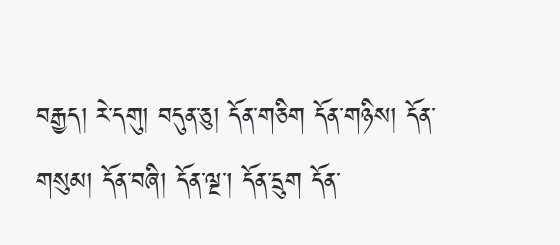བརྒྱད། རེ་དགུ། བདུན་ཅུ། དོན་གཅིག དོན་གཉིས། དོན་གསུམ། དོན་བཞི། དོན་ལྔ་། དོན་དྲུག དོན་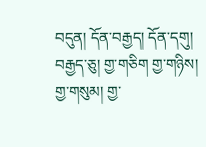བདུན། དོན་བརྒྱད། དོན་དགུ། བརྒྱད་ཅུ། གྱ་གཅིག གྱ་གཉིས། གྱ་གསུམ། གྱ་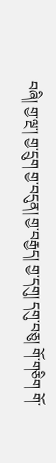བཞི། གྱ་ལྔ་། གྱ་དྲུག གྱ་བདུན། གྱ་བརྒྱད། གྱ་དགུ། དགུ་བཅུ། གོ་གཅིག གོ་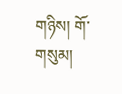གཉིས། གོ་གསུམ།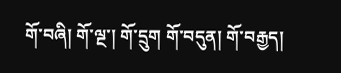གོ་བཞི། གོ་ལྔ་། གོ་དྲུག གོ་བདུན། གོ་བརྒྱད།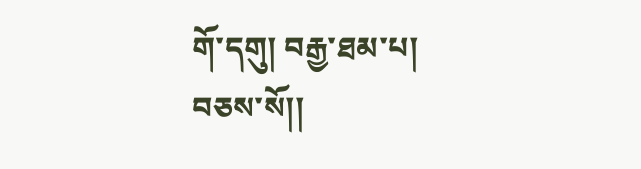གོ་དགུ། བརྒྱ་ཐམ་པ། བཅས་སོ།།